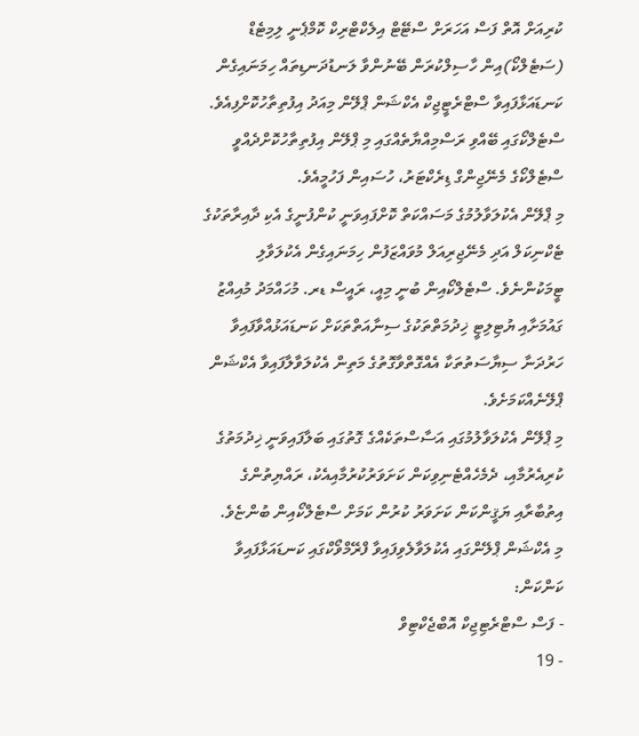ކުރިއަށް އޮތް ފަސް އަހަރަށް ސްޓޭޓް އިލެކްޓްރިކް ކޮމްޕެނީ ލިމިޓެޑް (ސަޓެލްކޯ)އިން ހާސިލްކުރަން ބޭނުންވާ ލަނޑުދަނޑިތައް ހިމަނައިގެން ކަނޑައަޅާފައިވާ ސްޓްރެޓީޖިކް އެކްޝަން ޕްލޭން މިއަދު އިފުތިތާހުކޮށްފިއެވެ.
ސްޓެލްކޯގައި ބޭއްވި ރަސްމިއްޔާތެއްގައި މި ޕްލޭން އިފުތިތާހުކޮށްދެއްވީ ސްޓެލްކޯގެ މެނޭޖިންގް ޑިރެކްޓަރު، ހުސައިން ފަހުމީއެވެ.
މި ޕްލޭން އެކުލަވާލުމުގެ މަސައްކަތް ކޮށްފައިވަނީ ކުންފުނީގެ އެކި ދާއިރާތަކުގެ ޓެކްނިކަލް އަދި މެނޭޖިރިއަލް މުވައްޒަފުން ހިމަނައިގެން އެކުލަވާލި ޓީމަކުންނެވެ. ސްޓެލްކޯއިން ބުނީ މިއީ، ރައީސް ޑރ. މުހައްމަދު މުއިއްޒު ގައުމަށާއި ޔުޓިލިޓީ ޚިދުމަތްތަކުގެ ސިނާއަތްތަކަށް ކަނޑައަޅުއްވާފައިވާ ހަރުދަނާ ސިޔާސަތުތަކާ އެއްގޮތްވާގޮތުގެ މަތިން އެކުލަވާލާފައިވާ އެކްޝަން ޕްލޭނެއްކަމަށެވެ.
މި ޕްލޭން އެކުލަވާލުމުގައި އަސާސްތަކެއްގެ ގޮތުގައި ބަލާފައިވަނީ ޚިދުމަތުގެ ކުރިއެރުމާއި، ދެމެހެއްޓެނިވިކަން ކަށަވަރުކުރުމާއިއެކު، ރައްޔިތުންގެ އިތުބާރާއި ޔަޤީންކަން ކަށަވަރު ކުރުން ކަމަށް ސްޓެލްކޯއިން ބުންޏެވެ.
މި އެކްޝަން ޕްލޭންގައި އެކުލަވާލެވިފައިވާ ފްރޭމްވޯކްގައި ކަނޑައަޅާފައިވާ ކަންކަން:
- ފަސް ސްޓްރެޓިޖިކް އޮބްޖެކްޓިވް
- 19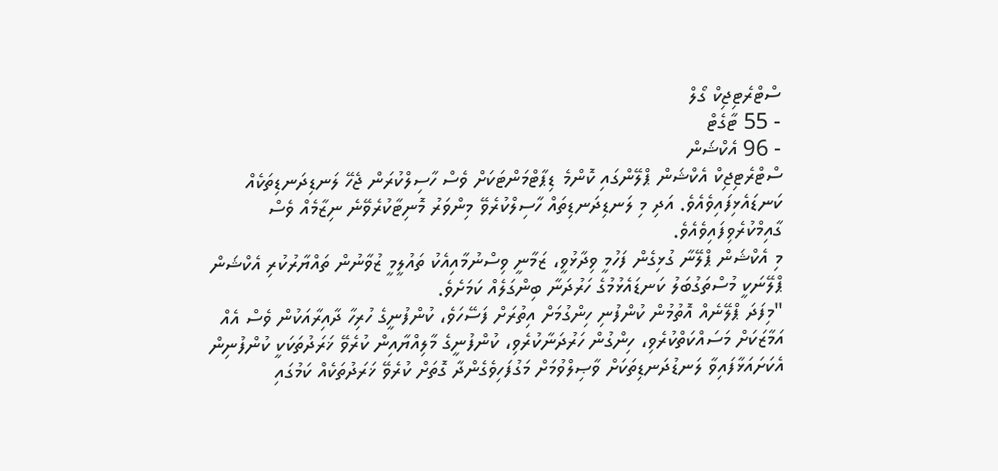ސްޓްރެޓިޖިކް ގޯލް
- 55 ޓާގެޓް
- 96 އެކްޝަން
ސްޓްރެޓިޖިކް އެކްޝަން ޕްލޭންގައި ކޮންމެ ޑިޕާޓްމަންޓަކަށް ވެސް ހާސިލްކުރަން ޖެހޭ ލަނޑިދަނޑިތަކެއް ކަނޑައެޅިފައިވެއެވެ. އަދި މި ލަނޑިދަނޑިތައް ހާސިލްކުރެވޭ މިންވަރު މޮނިޓާކުރެވޭނެ ނިޒާމެއް ވެސް ގާއިމްކުރެވިފައިވެއެވެ.
މި އެކްޝަން ޕްލޭނާ ގުޅިގެން ފަހުމީ ވިދާޅުވީ، ޒަމާނީ ވިސްނުމާއިއެކު ތައުލީމީ ޒުވާނުން ތައްޔާރުކުރި އެކްޝަން ޕްލޭނަކީ މުސްތަގުބަލު ކަނޑައެޅުމުގެ ހަރުދަނާ ބިންގަލެއް ކަމަށެވެ.
"މިފަދަ ޕްލޭނެއް އޮތުމުން ކުންފުނި ހިންގުމަށް އިތުރަށް ފަސޭހަވެ، ކުންފުނީގެ ހުރިހާ ދާއިރާއަކުން ވެސް އެއް އަމާޒަކަށް މަސައްކަތްކުރެވި، ހިންގުން ހަރުދަނާކުރެވި، ކުންފުނީގެ މާލިއްޔާއިން ކުރެވޭ ޚަރަދުތަކަކީ ކުންފުނިން އެކަށައަޅާފައިވާ ލަނޑުދަނޑިތަކަށް ވާޞިލްވުމަށް މަގުފަހިވެގެންދާ ގޮތަށް ކުރެވޭ ޚަރަދުތަކެއް ކަމުގައި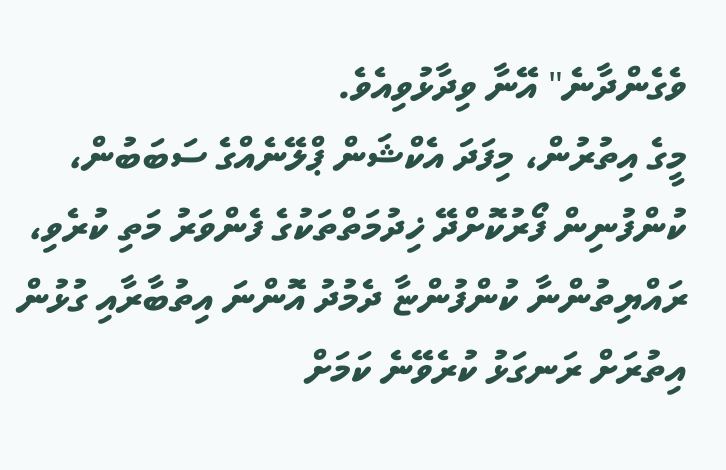ވެގެންދާނެ" އޭނާ ވިދާޅުވިއެވެ.
މީގެ އިތުރުން، މިފަދަ އެކްޝަން ޕްލޭނެއްގެ ސަބަބުން، ކުންފުނިން ފޯރުކޮށްދޭ ޚިދުމަތްތަކުގެ ފެންވަރު މަތި ކުރެވި، ރައްޔިތުންނާ ކުންފުންޏާ ދެމުދު އޮންނަ އިތުބާރާއި ގުޅުން އިތުރަށް ރަނގަޅު ކުރެވޭނެ ކަމަށް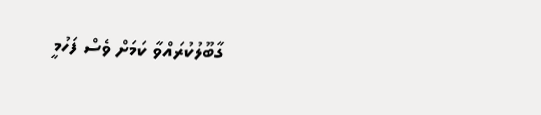ގާބޫލުކުރައްވާ ކަމަށް ވެސް ފަހުމީ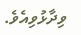ވިދާޅުވިއެވެ.